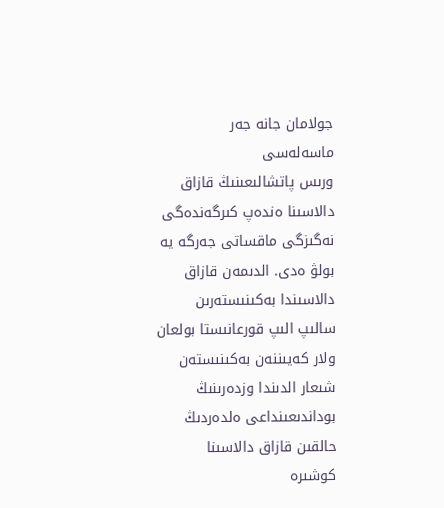جولامان جانە جەر ماسەلەسى
ورىس پاتشالىعىنىڭ قازاق دالاسىنا ەندەپ كىرگەندەگى نەگىزگى ماقساتى جەرگە يە بولۋ ەدى. الدىمەن قازاق دالاسىندا بەكىنىستەرىن سالىپ الىپ قورعانىستا بولعان ولار كەيىننەن بەكىنىستەن شىعار الدىندا وزدەرىنىڭ بوداندىعىنداعى ەلدەردىڭ حالقىن قازاق دالاسىنا كوشىرە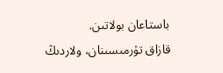باستاعان بولاتىن.
قازاق تۇرمىسىنان، ولاردىڭ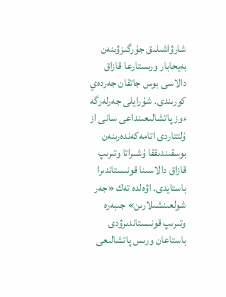شارۋاشىلىق جۇرگىزۋىنەن بەيحابار ورىستارعا قازاق دالاسى بوس جاتقان جەردەي كورىندى. شۇرايلى جەرلەرگە ءوز پاتشالىعىنداعى سانى از ۇلتتاردى اتامەكەندەرىنەن بوسقىندىققا ۇشىراتا وتىرىپ قازاق دالاسىنا قونىستاندىرا باستايدى. اۋەلدە تەك «جەر شولعىنشىلارىن» جىبەرە وتىرىپ قونىستاندىرۋدى باستاعان ورىس پاتشالىعى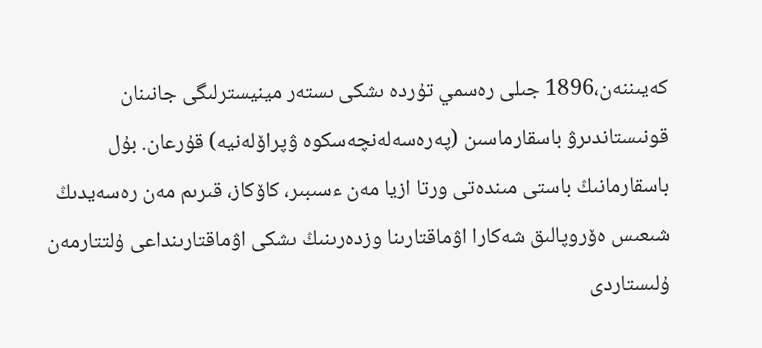كەيىننەن،1896 جىلى رەسمي تۇردە ىشكى ىستەر مينيسترلىگى جانىنان قونىستاندىرۋ باسقارماسىن (پەرەسەلەنچەسكوە ۋپراۆلەنيە) قۇرعان. بۇل باسقارمانىڭ باستى مىندەتى ورتا ازيا مەن ءسىبىر، كاۆكاز، قىرىم مەن رەسەيدىڭ شىعىس ەۆروپالىق شەكارا اۋماقتارىنا وزدەرىنىڭ ىشكى اۋماقتارىنداعى ۇلتتارمەن ۇلىستاردى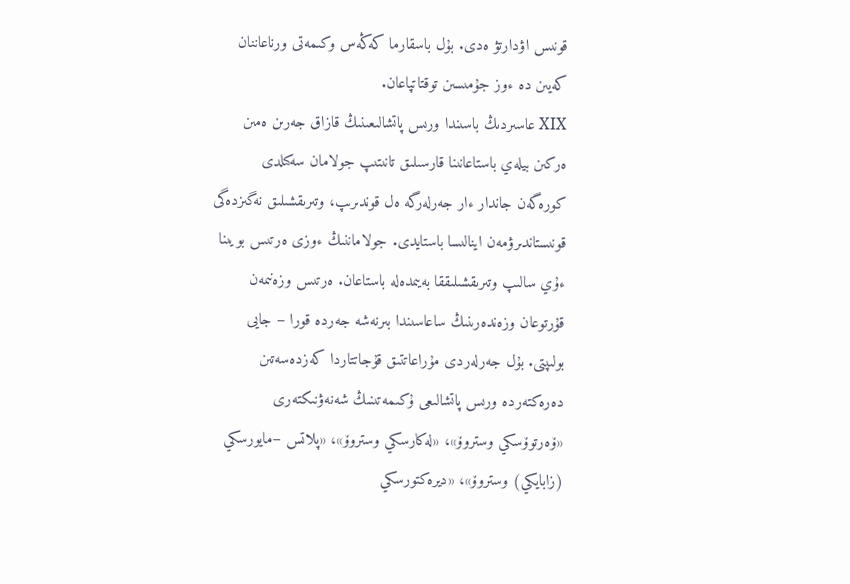قونىس اۋدارتۋ ەدى. بۇل باسقارما كەڭەس وكىمەتى ورناعاننان كەيىن دە ءوز جۇمىسىن توقتاتپاعان.
XIX عاسىردىڭ باسىندا ورىس پاتشالىعىنىڭ قازاق جەرىن ەمىن ەركىن بيلەي باستاعانىنا قارسىلىق تانىتىپ جولامان سەكىلدى كورەگەن جاندار ءار جەرلەرگە ەل قوندىرىپ، وتىرىقشىلىق نەگىزدەگى قونىستاندىرۋمەن اينالىسا باستايدى. جولاماننىڭ ءوزى ەرتىس بويىنا ءۇي سالىپ وتىرىقشىلىققا بەيىمدەلە باستاعان. ەرتىس وزەنىمەن قۇرتوعان وزەندەرىنىڭ ساعاسىندا بىرنەشە جەردە قورا – جايى بولىپتى. بۇل جەرلەردى مۇراعاتتىق قۇجاتتاردا كەزدەسەتىن دەرەكتەردە ورىس پاتشالىعى ۇكىمەتىنىڭ شەنەۋنىكتەرى «ۆەرتوۆسكي وستروۆ»، «لەكارسكي وستروۆ»، «پلاتس –مايورسكي (زابايكي) وستروۆ»، «ديرەكتورسكي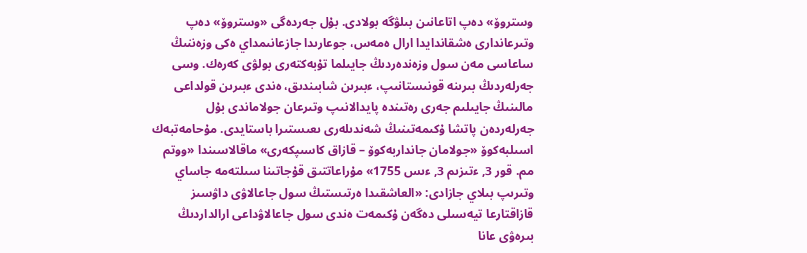وستروۆ» دەپ اتاعانىن بىلۋگە بولادى. بۇل جەردەگى «وستروۆ» دەپ وتىرعاندارى ەشقاندايدا ارال ەمەس، جوعارىدا جازعانىمداي ەكى وزەننىڭ ساعاسى مەن سول وزەندەردىڭ جايىلما تۇبەكتەرى بولۋى كەرەك. وسى جەرلەردىڭ بىرىنە قونىستانىپ، ءبىرىن شابىندىق، ەندى ءبىرىن قولداعى مالىنىڭ جايىلىم جەرى رەتىندە پايدالانىپ وتىرعان جولاماندى بۇل جەرلەردەن پاتشا ۇكىمەتىنىڭ شەندىلەرى ىعىستىرا باستايدى. مۇحامەتبەك اسىلبەكوۆ «جولامان جانداربەكوۆ – قازاق كاسىپكەرى» ماقالاسىندا «ووتم مم. قور 3, ءتىزىم 3, ءىس 1755» مۇراعاتتىق قۇجاتىنا سىلتەمە جاساي وتىرىپ بىلاي جازادى: «العاشقىدا ەرتىستىڭ سول جاعالاۋى داۋسىز قازاقتارعا تيەسىلى دەگەن ۇكىمەت ەندى سول جاعالاۋداعى ارالداردىڭ بىرەۋى عانا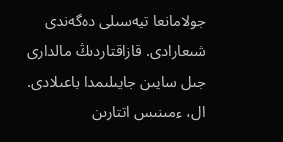جولامانعا تيەسىلى دەگەندى شىعارادى. قازاقتاردىڭ مالدارى جىل سايىن جايىلىمدا باعىلادى. ال، ءمىنىس اتتارىن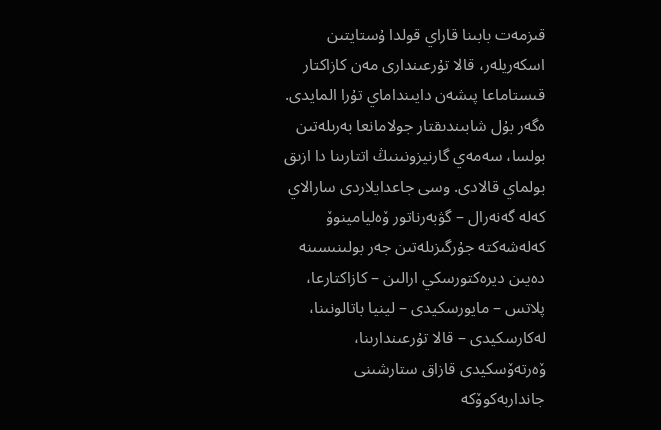قىزمەت بابىنا قاراي قولدا ۇستايتىن اسكەريلەر، قالا تۇرعىندارى مەن كازاكتار قىستاماعا پىشەن دايىنداماي تۇرا المايدى. ەگەر بۇل شابىندىقتار جولامانعا بەرىلەتىن بولسا، سەمەي گارنيزونىنىڭ اتتارىنا دا ازىق بولماي قالادى. وسى جاعدايلاردى سارالاي كەلە گەنەرال – گۋبەرناتور ۆەليامينوۆ كەلەشەكتە جۇرگىزىلەتىن جەر بولىنىسىنە دەيىن ديرەكتورسكي ارالىن – كازاكتارعا، پلاتس – مايورسكيدى – لينيا باتالونىنا، لەكارسكيدى – قالا تۇرعىندارىنا، ۆەرتەۆسكيدى قازاق ستارشىنى جانداربەكوۆكە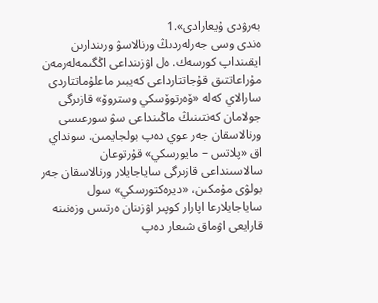بەرۋدى ۇيعارادى».1
ەندى وسى جەرلەردىڭ ورنالاسۋ ورىندارىن ايقىنداپ كورسەك. ەل اۋزىنداعى اڭگىمەلەرمەن مۇراعاتتىق قۇجاتتارداعى كەيبىر ماعلۇماتتاردى سارالاي كەلە «ۆەرتوۆسكي وستروۆ» قازىرگى جولامان كەنتىنىڭ ماڭىنداعى سۋ سورعىسى ورنالاسقان جەر عوي دەپ بولجايمىن. سونداي اق «پلاتس – مايورسكي» قۇرتوعان سالاسىنداعى قازىرگى ساياجايلار ورنالاسقان جەر بولۋى مۇمكىن، «ديرەكتورسكي» سول ساياجايلارعا اپارار كوپىر اۋزىنان ەرتىس وزەنىنە قارايعى اۋماق شىعار دەپ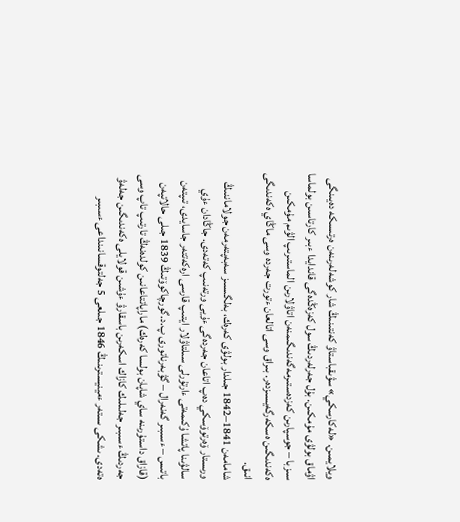ويلايمىن. «لەكارسكي» سۋىقباستاۋ كەنتىنىڭ شار كوشەلەرىنەن ەرتىسكە دەيىنگى اۋماق بولۋى مۇمكىن. بۇل جەرلەردىڭ سول كەزەڭدەگى قاندايدا ءبىر كارتاسىن بولماسا سىزبا – جوسپارىن كەزدەستىرمەگەندىگىمنەن اتاۋلارىن الماستىرىپ الۋىم مۇمكىن ەكەندىگىن ەسكەرگەيسىزدەر. بىراق وسى اتالعان ءتورت جەردە وسى ماڭاي ەكەندىگى انىق.
شامامەن 1841–1842 جىلدار بولۋى كەرەك، بەلگىسىز سەبەپتەرمەن جولاماننىڭ ورىستار ۆەرتوۆسكي دەپ اتاعان جەردەگى ءۇيى ورتەنىپ كەتەدى. جاڭادان ءۇي سالۋىنا پاتشا ۇكىمەتى ءارتۇرلى سىلتاۋلار ايتىپ قارسى ارەكەتتەر جاسايدى، تىپتەن باتىس – ءسىبىر گەنەرال – گۋبەرناتورى پ.د.گورچاكوۆتىڭ 1839 جىلى حالاتپەن (قازاق داستۇرىنە ساي شاپان بولسا كەرەك) ماراپاتتاعانىن كولدەنەڭ تارتىپ تاپ وسى جەردىڭ ءسىبىر جەلىلىك كازاك اسكەرىن باسقارۋ ءۇشىن قولايلى ەكەندىگىن جەلەۋ ەتەدى. ىشكى ىستەر ءمينيسترىنىڭ 1846 جىلعى 5 جەلتوقسانىنداعى ءسىبىر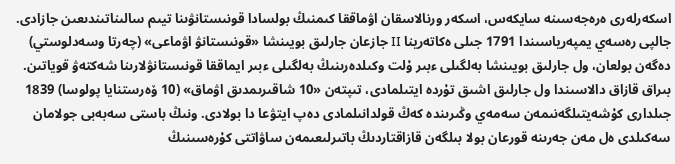اسكەرلەرى ەرەجەسىنە سايكەس، اسكەر ورنالاسقان اۋماققا كىمنىڭ بولسادا قونىستانۋىنا تيىم سالىناتىندىعىن جازادى. جالپى رەسەي يمپەرياسىندا 1791 جىلى ەكاتەرينا II جازعان جارلىق بويىنشا «قونىستانۋ اۋماعى» (چەرتا وسەدلوستي) دەگەن بولعان، ول جارلىق بويىنشا بەلگىلى ءبىر ۇلت وكىلدەرىنىڭ بەلگىلى ءبىر ايماققا قونىستانۋلارىنا شەكتەۋ قوياتىن. بىراق قازاق دالاسىندا ول جارلىق اشىق تۇردە ايتىلمادى، تىپتەن «10 شاقىرىمدىق اۋماق» (10 ۆەرستنايا پولوسا) 1839 جىلدارى كۇشەيتىلگەنىمەن سەمەي وڭىرىندە كەڭ قولدانىلمادى دەپ ايتۋعا دا بولادى. ونىڭ باستى سەبەبى جولامان سەكىلدى ەل مەن جەرىنە قورعان بولا بىلگەن قازاقتاردىڭ باتىرلىعىمەن ساۋاتتى كۇرەسىنىڭ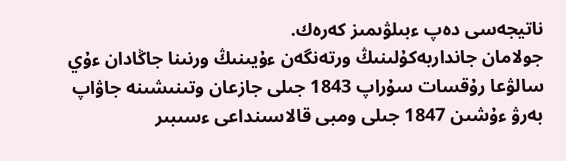ناتيجەسى دەپ ءبىلۋىمىز كەرەك.
جولامان جانداربەكۇلىنىڭ ورتەنگەن ءۇيىنىڭ ورنىنا جاڭادان ءۇي سالۋعا رۇقسات سۇراپ 1843 جىلى جازعان وتىنىشىنە جاۋاپ بەرۋ ءۇشىن 1847 جىلى ومبى قالاسىنداعى ءسىبىر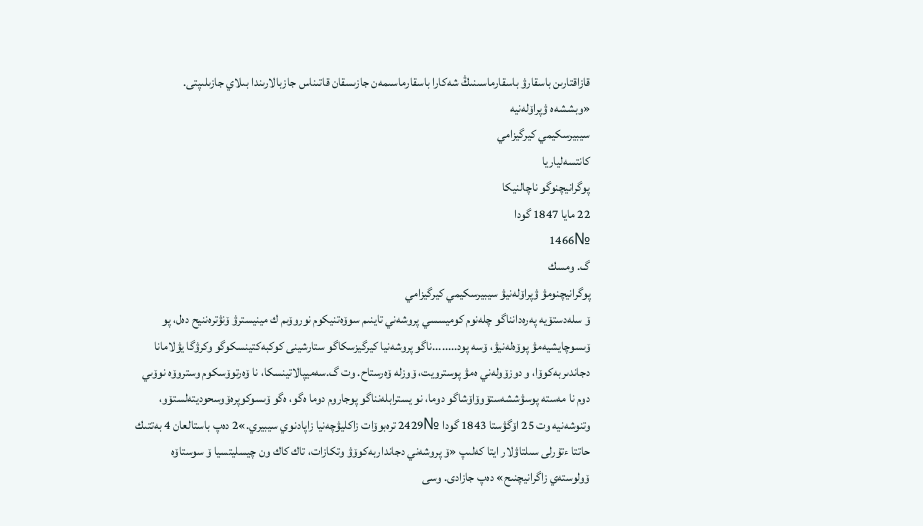قازاقتارىن باسقارۋ باسقارماسىنىڭ شەكارا باسقارماسىمەن جازىسقان قاتىناس جازبالارىندا بىلاي جازىلىپتى.
«وبششەە ۋپراۆلەنيە
سيبيرسكيمي كيرگيزامي
كانتسەلياريا
پوگرانيچنوگو ناچالنيكا
22 مايا 1847 گودا
№1466
گ. ومسك
پوگرانيچنومۋ ۋپراۆلەنيۋ سيبيرسكيمي كيرگيزامي
ۆ سلەدستۆيە پەرەدانناگو چلەنوم كوميسسي پروشەني تاينىم سوۆەتنيكوم نوروۆىم ك مينيسترۋ ۆنۋترەننيح دەل، پو ۆىسوچايشيەمۋ پوۆەلەنيۋ، ۆسە پود........ناگو پروشەنيا كيرگيزسكاگو ستارشينى كوكبەكتينسكوگو وكرۋگا يۋلامانا دجاندىربەكوۆا، و دوزۆولەني ەمۋ پوسترويت، ۆوزلە ۆەرستاح. وت گ.سەميپالاتينسكا، نا ۆەرتوۆسكوم وستروۆە نوۆىي دوم نا مەستە پوسۋششەستۆوۆاۆشاگو دوما، نو يسترابلەنناگو پوجاروم دوما ەگو، ەگو ۆىسوكوپرەۆوسحوديتەلستۆو، وتنوشەنيە وت 25 اۆگۋستا 1843 گودا №2429 ترەبوۆات زاكليۋچەنيا زاپادنوي سيبيري.»2 دەپ باستالعان 4 بەتتىك حاتتا ءتۇرلى سىلتاۋلار ايتا كەلىپ «ۆ پروشەني دجانداربەكوۆۋ وتكازات، تاك كاك ون چيسليتسيا ۆ سوستاۆە ۆولوستەي زاگرانيچنىح» دەپ جازادى. وسى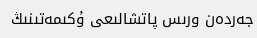جەردەن ورىس پاتشالىعى ۇكىمەتىنىڭ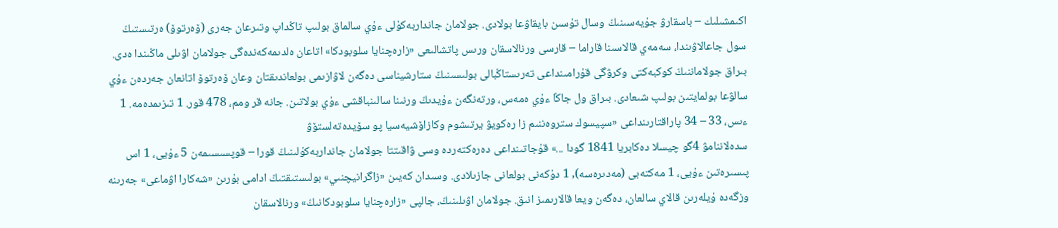اكىمشىلىك – باسقارۋ جۇيەسىنىڭ وسال تۇسىن بايقاۋعا بولادى. جولامان جانداربەكۇلى ءۇي سالماق بولىپ تاڭداپ وتىرعان جەرى (ۆەرتوۆ) ەرتىستىڭ سول جاعالاۋىندا، سەمەي قالاسىنا قاراما – قارسى ورنالاسقان ورىس پاتشالىعى «زارەچنايا سلوبودكا» اتاعان ەلدىمەكەندەگى جولامان اۋىلى ماڭىندا ەدى. بىراق جولاماننىڭ كوكبەكتى وكرۋگى قۇرامىنداعى تەرىستاڭبالى بولىسىنىڭ ستارشيناسى دەگەن لاۋازىمى بولعاندىقتان وعان ۆەرتوۆ اتانعان جەردەن ءۇي سالۋعا بولمايتىن بولىپ شىعادى. بىراق ول جاڭا ءۇي ەمەس، ورتەنگەن ءۇيدىڭ ورنىنا سالىنباقشى ءۇي بولاتىن. جانە قر ومم، 478 قور. 1 تىزىمدەمە. 1 ءىس، 33 – 34 پاراقتارىنداعى «سپيسوك ستروەننىم زا رەكويۋ يرتىشوم وكازاۆشيەسيا پو سۆيدەتەلستۆۋ
سدەلاننامۋ 4گو چيسلا دەكابريا 1841 گودا ...» قۇجاتىنداعى دەرەكتەردە وسى ۋاقىتتا جولامان جانداربەكۇلىنىڭ قورا – قوپسىسىمەن 5 ءۇيى، 1 اس پىسىرەتىن ءۇيى، 1 مەكتەبى (مەدىرەسە), 1 دۇكەنى بولعانى جازىلادى. وسىدان كەيىن «زاگرانيچنىي» بولىستىقتىڭ ادامى بۇرىن «شەكارا اۋماعى» جەرىنە وزگەدە ۇيلەرىن قالاي سالعان، دەگەن ويعا قالارىمىز انىق. جولامان اۋىلىنىڭ، جالپى «زارەچنايا سلوبودكانىڭ» ورنالاسقان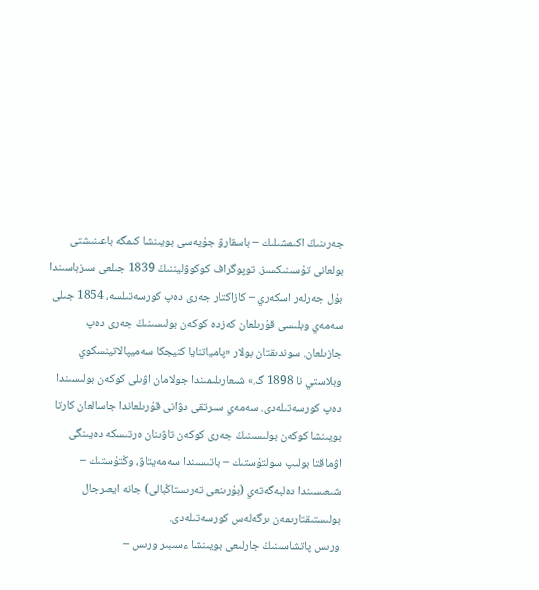جەرىنىڭ اكىمشىلىك – باسقارۋ جۇيەسى بويىنشا كىمگە باعىنىشتى بولعانى تۇسىنىكسىز. توپوگراف كوكوۋليننىڭ 1839 جىلعى سىزباسىندا بۇل جەرلەر اسكەري – كازاكتار جەرى دەپ كورسەتىلسە، 1854 جىلى سەمەي وبلىسى قۇرىلعان كەزدە كوكەن بولىسىنىڭ جەرى دەپ جازىلعان. سوندىقتان بولار «پامياتنايا كنيجكا سەميپالاتينسكوي وبلاستي نا 1898 گ.» شىعارىلىمىندا جولامان اۋىلى كوكەن بولىسىندا دەپ كورسەتىلەدى. سەمەي سىرتقى دۋانى قۇرىلعاندا جاسالعان كارتا بويىنشا كوكەن بولىسىنىڭ جەرى كوكەن تاۋىنان ەرتىسكە دەيىنگى اۋماقتا بولىپ سولتۇستىك – باتىسىندا سەمەيتاۋ، وڭتۇستىك – شىعىسىندا دەلبەگەتەي (بۇرىنعى تەرىستاڭبالى) جانە ايعىرجال بولىستىقتارىمەن ىرگەلەس كورسەتىلەدى.
ورىس پاتشاسىنىڭ جارلىعى بويىنشا ءسىبىر ورىس –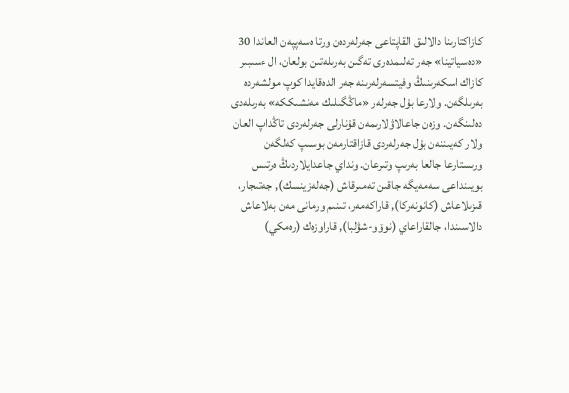كازاكتارىنا دالالىق القاپتاعى جەرلەردەن ورتا ەسەپپەن العاندا 30 «دەسياتينا» جەر تەلىمدەرى تەگىن بەرىلەتىن بولعان، ال ءسىبىر كازاك اسكەرىنىڭ وفيتسەرلەرىنە جەر الدەقايدا كوپ مولشەردە بەرىلگەن. ولارعا بۇل جەرلەر «ماڭگىلىك مەنشىككە» بەرىلەدى دەلىنگەن. وزەن جاعالاۋلارىمەن قۇنارلى جەرلەردى تاڭداپ العان ولار كەيىننەن بۇل جەرلەردى قازاقتارمەن بوسىپ كەلگەن ورىستارعا جالعا بەرىپ وتىرعان. ونداي جاعدايلاردىڭ ەرتىس بويىنداعى سەمەيگە جاقىن تەمىرقاش (جەلەزينسك), جەتىجار، قىزىلاعاش (كانونەركا), قاراكەمەر، تىنىم ورمانى مەن بەلاعاش دالاسىندا، جالقاراعاي (نوۆو-شۋلبا), قاراوزەك (رەمكي)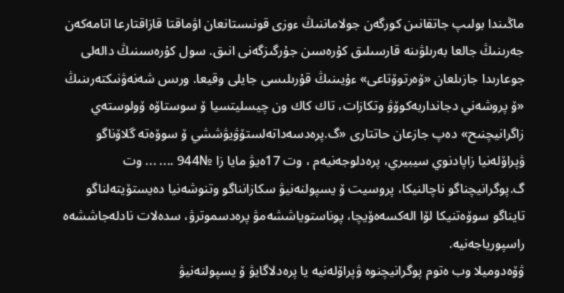ماڭىندا بولىپ جاتقانىن كورگەن جولاماننىڭ ءوزى قونىستانعان اۋماقتا قازاقتارعا اتامەكەن جەرىنىڭ جالعا بەرىلۋىنە قارسىلىق كۇرەسىن جۇرگىزگەنى انىق. سول كۇرەسىنىڭ دالەلى جوعارىدا جازىلعان «ۆەرتوۆتاعى» ءۇيىنىڭ قۇرىلىسى جايلى وقيعا. ورىس شەنەۋنىكتەرىنىڭ «ۆ پروشەني دجانداربەكوۆۋ وتكازات، تاك كاك ون چيسليتسيا ۆ سوستاۆە ۆولوستەي زاگرانيچنىح» دەپ جازعان حاتتارى «گ.پرەدسەداتەلستۆۋيۋششي ۆ سوۆەتە گلاۆناگو ۋپراۆلەنيا زاپادنوي سيبيري، پرەدلوجەنيەم ، وت 17ەيۋ مايا زا №944 .... ... وت گ.پوگرانيچناگو ناچالنيكا، پروسيت ۆ يسپولنەنيۋ سكازانناگو وتنوشەنيا دەيستۆيتەلناگو تايناگو سوۆەتنيكا لۆا الەكسەەۆيچا، پوناستوياششەمۋ پرەدسموترۋ، سدەلات نادلەجاششەە راسپورياجەنيە.
ۋۆەدوميلا وب ەتوم پوگرانيچنوە ۋپراۆلەنيە يا پرەدلاگايۋ ۆ يسپولنەنيۋ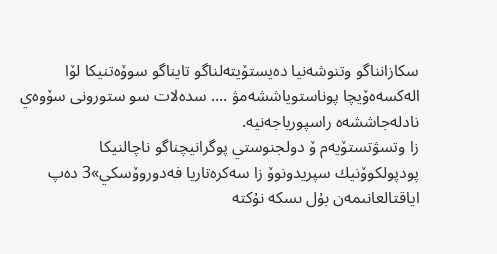سكازانناگو وتنوشەنيا دەيستۆيتەلناگو تايناگو سوۆەتنيكا لۆا الەكسەەۆيچا پوناستوياششەمۋ .... سدەلات سو ستورونى سۆوەي نادلەجاششەە راسپورياجەنيە.
زا وتسۋتستۆيەم ۆ دولجنوستي پوگرانيچناگو ناچالنيكا
پودپولكوۆنيك سپريدونوۆ زا سەكرەتاريا فەدوروۆسكي»3 دەپ اياقتالعانىمەن بۇل ىسكە نۇكتە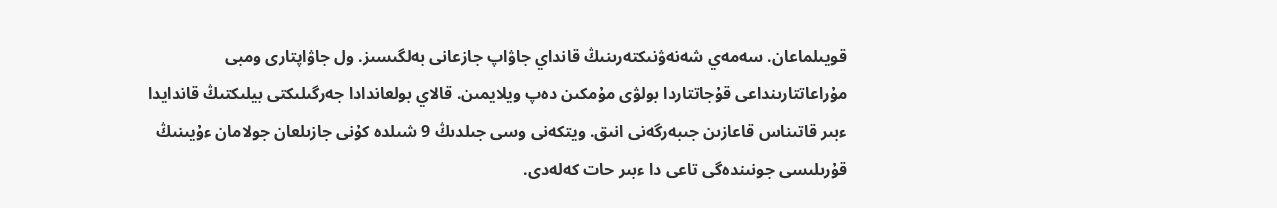قويىلماعان. سەمەي شەنەۋنىكتەرىنىڭ قانداي جاۋاپ جازعانى بەلگىسىز. ول جاۋاپتارى ومبى مۇراعاتتارىنداعى قۇجاتتاردا بولۋى مۇمكىن دەپ ويلايمىن. قالاي بولعاندادا جەرگىلىكتى بيلىكتىڭ قاندايدا ءبىر قاتىناس قاعازىن جىبەرگەنى انىق. ويتكەنى وسى جىلدىڭ 9 شىلدە كۇنى جازىلعان جولامان ءۇيىنىڭ قۇرىلىسى جونىندەگى تاعى دا ءبىر حات كەلەدى.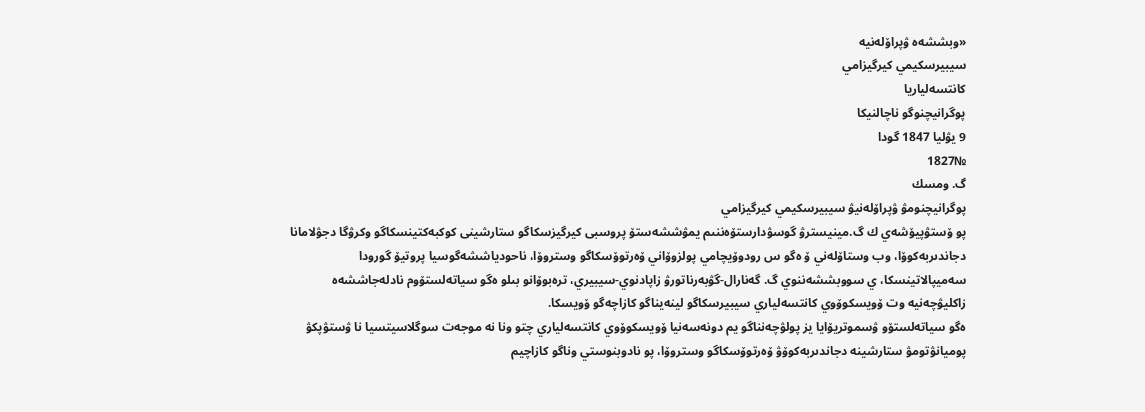«وبششەە ۋپراۆلەنيە
سيبيرسكيمي كيرگيزامي
كانتسەلياريا
پوگرانيچنوگو ناچالنيكا
9 يۋليا 1847 گودا
№1827
گ. ومسك
پوگرانيچنومۋ ۋپراۆلەنيۋ سيبيرسكيمي كيرگيزامي
پو ۆستۋپيۆشەي ك گ.مينيسترۋ گوسۋدارستۆەننىم يمۋششەستۆ پروسبى كيرگيزسكاگو ستارشينى كوكبەكتينسكاگو وكرۋگا دجۋلامانا دجاندىربەكوۆا، وب وستاۆلەني ۆ ەگو س رودوۆيچامي پولزوۆاني ۆەرتوۆسكاگو وستروۆا، ناحودياششەگوسيا پروتيۆ گورودا سەميپالاتينسكا، ي سووبششەننوي گ. گەنارال-گۋبەرناتورۋ زاپادنوي-سيبيري، ترەبوۆانو بىلو ەگو سياتەلستۆوم نادلەجاششەە زاكليۋچەنيە وت ۆويسكوۆوي كانتسەلياري سيبيرسكاگو لينەيناگو كازاچەگو ۆويسكا.
ەگو سياتەلستۆو ۋسموتريۆايا يز پولۋچەنناگو يم دونەسەنيا ۆويسكوۆوي كانتسەلياري چتو ونا نە موجەت سوگلاسيتسيا نا ۋستۋپكۋ پوميانۋتومۋ ستارشينە دجاندىربەكوۆۋ ۆەرتوۆسكاگو وستروۆا، پو نادوبنوستي وناگو كازاچيم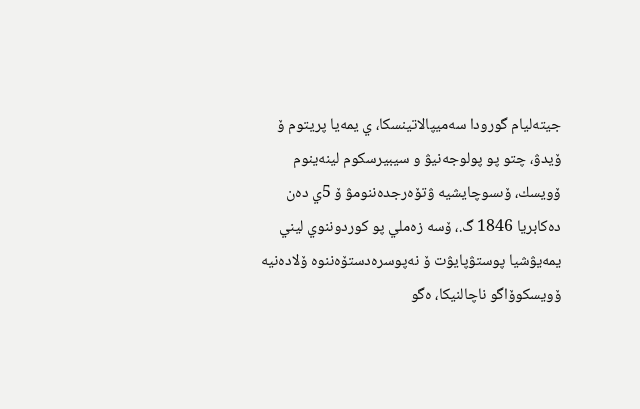جيتەليام گورودا سەميپالاتينسكا، ي يمەيا پريتوم ۆ ۆيدۋ، چتو پو پولوجەنيۋ و سيبيرسكوم لينەينوم ۆويسك، ۆىسوچايشيە ۋتۆەرجدەننومۋ ۆ 5ي دەن دەكابريا 1846 گ.، ۆسە زەملي پو كوردوننوي ليني يمەيۋشيا پوستۋپايۋت ۆ نەپوسرەدستۆەننوە ۆلادەنيە ۆويسكوۆاگو ناچالنيكا، ەگو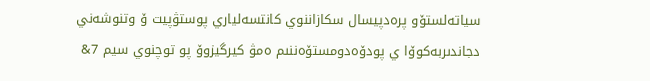سياتەلستۆو پرەدپيسال سكازاننوي كانتسەلياري پوستۋپيت ۆ وتنوشەني دجاندىربەكوۆا ي پودۆەدومستۆەننىم ەمۋ كيرگيزوۆ پو توچنوي سيم 7&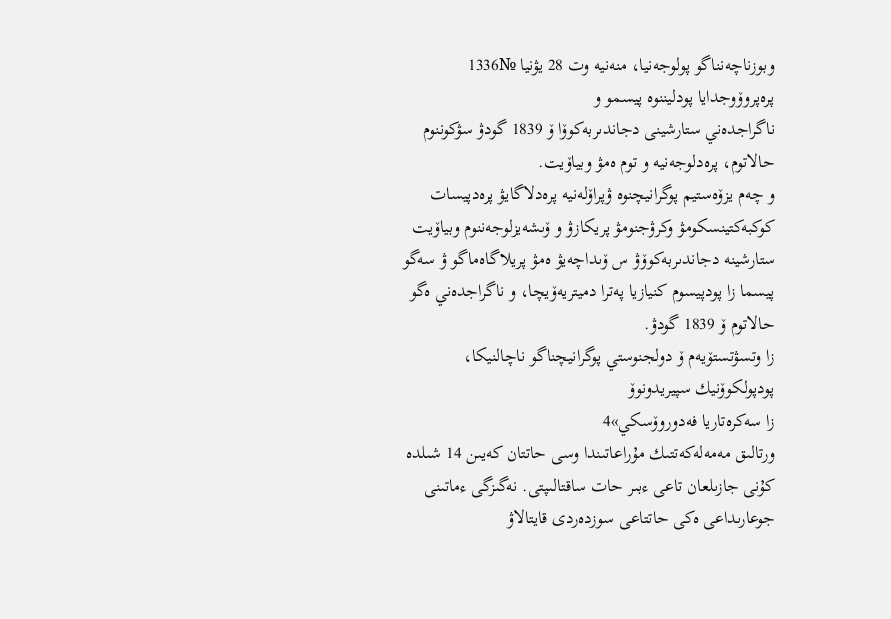وبوزناچەنناگو پولوجەنيا، منەنيە وت 28 يۋنيا №1336 پرەپروۆوجدايا پودليننوە پيسمو و
ناگراجدەني ستارشينى دجاندىربەكوۆا ۆ 1839 گودۋ سۋكوننوم حالاتوم، پرەدلوجەنيە و توم ەمۋ وبياۆيت.
و چەم يزۆەستيم پوگرانيچنوە ۋپراۆلەنيە پرەدلاگايۋ پرەدپيسات كوكبەكتينسكومۋ وكرۋجنومۋ پريكازۋ و ۆىشەيزلوجەننوم وبياۆيت ستارشينە دجاندىربەكوۆۋ س ۆىداچەيۋ ەمۋ پريلاگاەماگو ۋ سەگو پيسما زا پودپيسوم كنيازيا پەترا دميتريەۆيچا، و ناگراجدەني ەگو حالاتوم ۆ 1839 گودۋ.
زا وتسۋتستۆيەم ۆ دولجنوستي پوگرانيچناگو ناچالنيكا،
پودپولكوۆنيك سپيريدونوۆ
زا سەكرەتاريا فەدوروۆسكي»4
ورتالىق مەمەلەكەتتىك مۇراعاتىندا وسى حاتتان كەيىن 14 شىلدە كۇنى جازىلعان تاعى ءبىر حات ساقتالىپتى. نەگىزگى ءماتىنى جوعارىداعى ەكى حاتتاعى سوزدەردى قايتالاۋ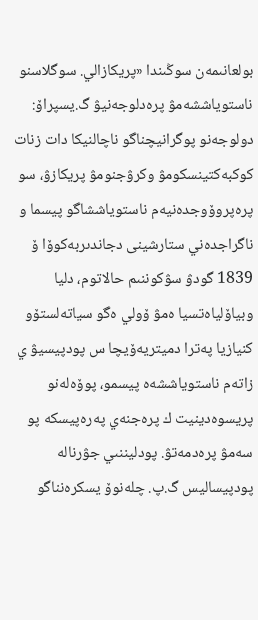بولعانىمەن سوڭىندا «پريكازالي. سوگلاسنو ناستوياششەمۋ پرەدلوجەنيۋ گ.يسپراۆ: دولوجەنو پوگرانيچناگو ناچالنيكا دات زنات كوكبەكتينسكومۋ وكرۋجنومۋ پريكازۋ، سو پرەپروۆوجدەنيەم ناستوياششاگو پيسما و ناگراجدەني ستارشينى دجاندىربەكوۆا ۆ 1839 گودۋ سۋكوننىم حالاتوم، دليا وبياۆلياەتسيا ەمۋ ۆولي ەگو سياتەلستۆو كنيازيا پەترا دميتريەۆيچا س پودپيسيۋ ي زاتەم ناستوياششەە پيسمو، پوۆەلەنو پريسوەدينيت ك پرەجنەي پەرەپيسكە پو سەمۋ پرەدمەتۋ. پودليننىي جۋرنالە پودپيساليس گ.پ. چلەنوۆ يسكرەنناگو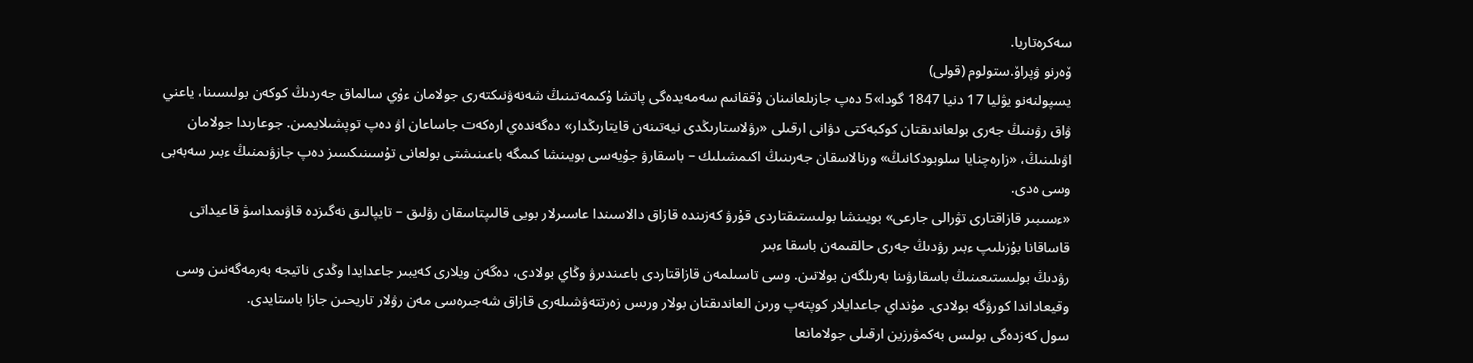سەكرەتاريا.
ۆەرنو ۋپراۆ.ستولوم (قولى)
يسپولنەنو يۋليا 17 دنيا 1847 گودا»5 دەپ جازىلعانىنان ۇققانىم سەمەيدەگى پاتشا ۇكىمەتىنىڭ شەنەۋنىكتەرى جولامان ءۇي سالماق جەردىڭ كوكەن بولىسىنا، ياعني ۋاق رۋىنىڭ جەرى بولعاندىقتان كوكبەكتى دۋانى ارقىلى «رۋلاستارىڭدى نيەتىنەن قايتارىڭدار» دەگەندەي ارەكەت جاساعان اۋ دەپ توپشىلايمىن. جوعارىدا جولامان اۋىلىنىڭ، «زارەچنايا سلوبودكانىڭ» ورنالاسقان جەرىنىڭ اكىمشىلىك – باسقارۋ جۇيەسى بويىنشا كىمگە باعىنىشتى بولعانى تۇسىنىكسىز دەپ جازۋىمنىڭ ءبىر سەبەبى وسى ەدى.
«ءسىبىر قازاقتارى تۋرالى جارعى» بويىنشا بولىستىقتاردى قۇرۋ كەزىندە قازاق دالاسىندا عاسىرلار بويى قالىپتاسقان رۋلىق – تايپالىق نەگىزدە قاۋىمداسۋ قاعيداتى قاساقانا بۇزىلىپ ءبىر رۋدىڭ جەرى حالقىمەن باسقا ءبىر
رۋدىڭ بولىستىعىنىڭ باسقارۋىنا بەرىلگەن بولاتىن. وسى تاسىلمەن قازاقتاردى باعىندىرۋ وڭاي بولادى، دەگەن ويلارى كەيبىر جاعدايدا وڭدى ناتيجە بەرمەگەنىن وسى وقيعاداندا كورۋگە بولادى. مۇنداي جاعدايلار كوپتەپ ورىن العاندىقتان بولار ورىس زەرتتەۋشىلەرى قازاق شەجىرەسى مەن رۋلار تاريحىن جازا باستايدى.
سول كەزدەگى بولىس بەكمۋرزين ارقىلى جولامانعا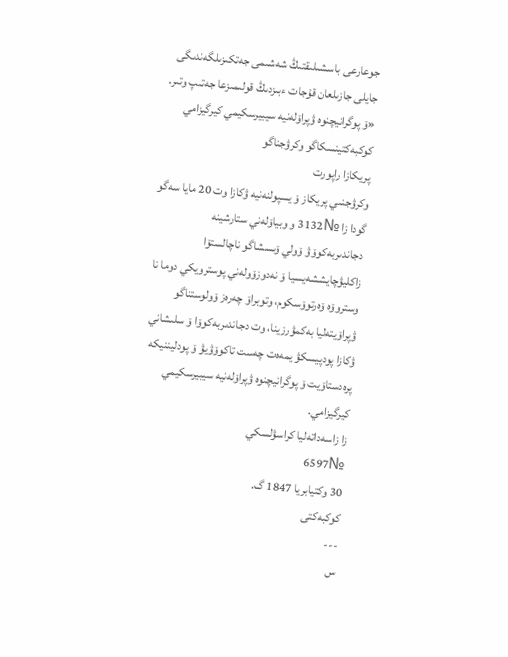جوعارعى باسشىلىقتىڭ شەشىمى جەتكىزىلگەندىگى جايلى جازىلعان قۇجات ءبىزدىڭ قولىمىزعا جەتىپ وتىر.
«ۆ پوگرانيچنوە ۋپراۆلەنيە سيبيرسكيمي كيرگيزامي
كوكبەكتينسكاگو وكرۋجناگو
پريكازا راپورت
وكرۋجنىي پريكاز ۆ يسپولنەنيە ۋكازا وت 20 مايا سەگو گودا زا №3132 و وبياۆلەني ستارشينە دجاندىربەكوۆۋ ۆولي ۆىسشاگو ناچالستۆا زاكليۋچايششەيسيا ۆ نەدوزۆولەني پوسترويكي دوما نا وستروۆە ۆەرتوۆسكوم، وتوبراۆ چەرەز ۆولوستناگو ۋپراۆيتەليا بەكمۋرزينا، وت دجاندىربەكوۆا ۆ سلىشاني ۋكازا پودپيسكۋ يمەەت چەست تاكوۆۋيۋ ۆ پودليننيكە پرەدستاۆيت ۆ پوگرانيچنوە ۋپراۆلەنيە سيبيرسكيمي كيرگيزامي.
زا زاسەداتەليا كراسۋلسكي
№6597
30 وكتيابريا 1847 گ.
كوكبەكتى
---
س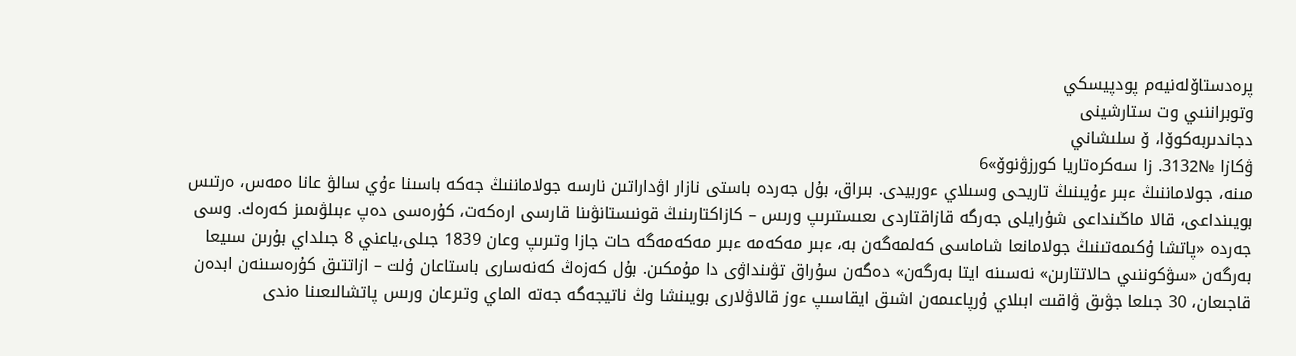پرەدستاۆلەنيەم پودپيسكي
وتوبراننىي وت ستارشينى
دجاندىربەكوۆا، ۆ سلىشاني
ۋكازا №3132. زا سەكرەتاريا كورزۋنوۆ»6
مىنە، جولاماننىڭ ءبىر ءۇيىنىڭ تاريحى وسىلاي ءوربيدى. بىراق، بۇل جەردە باستى نازار اۋداراتىن نارسە جولاماننىڭ جەكە باسىنا ءۇي سالۋ عانا ەمەس، ەرتىس بويىنداعى، قالا ماڭىنداعى شۇرايلى جەرگە قازاقتاردى ىعىستىرىپ ورىس – كازاكتارىنىڭ قونىستانۋىنا قارسى ارەكەت، كۇرەسى دەپ ءبىلۋىمىز كەرەك. وسى جەردە «پاتشا ۇكىمەتىنىڭ جولامانعا شاماسى كەلمەگەن بە، ءبىر مەكەمە ءبىر مەكەمەگە حات جازا وتىرىپ وعان 1839 جىلى،ياعني 8 جىلداي بۇرىن سىيعا بەرگەن «سۋكوننىي حالاتتارىن» نەسىنە ايتا بەرگەن» دەگەن سۇراق تۋىنداۋى دا مۇمكىن. بۇل كەزەڭ كەنەسارى باستاعان ۇلت – ازاتتىق كۇرەسىنەن ابدەن قاجىعان، 30 جىلعا جۋىق ۋاقىت ابىلاي ۇرپاعىمەن اشىق ايقاسىپ ءوز قالاۋلارى بويىنشا وڭ ناتيجەگە جەتە الماي وتىرعان ورىس پاتشالىعىنا ەندى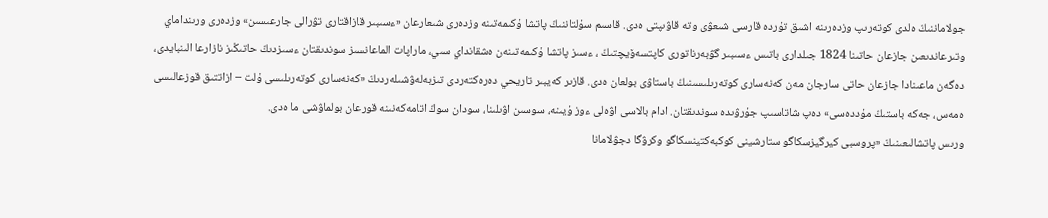جولاماننىڭ ەلدى كوتەرىپ وزدەرىنە اشىق تۇردە قارسى شىعۋى وتە قاۋىپتى ەدى. قاسىم سۇلتاننىڭ پاتشا ۇكىمەتىنە وزدەرى شىعارعان «ءسىبىر قازاقتارى تۋرالى جارعىسىن» وزدەرى ورىنداماي وتىرعاندىعىن جازعان حاتىنا 1824 جىلدارى باتىس ءسىبىر گۋبەرناتورى كاپتسەۆيچتىڭ ، ءسىز پاتشا ۇكىمەتىنەن ەشقانداي سىي، ماراپات الماعانسىز سوندىقتان ءسىزدىڭ حاتىڭىز نازارعا الىنبايدى، دەگەن ماعىنادا جازعان حاتى سارجان مەن كەنەسارى كوتەرىلىسىنىڭ باستاۋى بولعان ەدى. قازىر كەيبىر تاريحي دەرەكتەردى تىزبەلەۋشىلەردىڭ «كەنەسارى كوتەرىلىسى ۇلت – ازاتتىق قوزعالىسى ەمەس، جەكە باستىڭ مۇددەسى» دەپ شاتاسىپ جۇرۋىدە سوندىقتان. ادام بالاسى اۋەلى ءوز ۇيىنە، سوسىن اۋىلىنا، سودان سوڭ اتامەكەنىنە قورعان بولماۋشى ما ەدى.
ورىس پاتشالىعىنىڭ «پروسبى كيرگيزسكاگو ستارشينى كوكبەكتينسكاگو وكرۋگا دجۋلامانا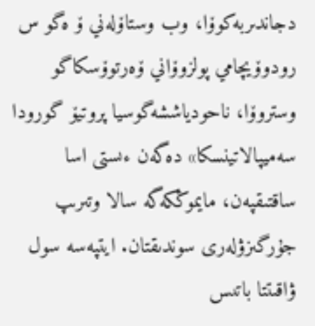دجاندىربەكوۆا، وب وستاۆلەني ۆ ەگو س رودوۆيچامي پولزوۆاني ۆەرتوۆسكاگو وستروۆا، ناحودياششەگوسيا پروتيۆ گورودا سەميپالاتينسكا» دەگەن ءىستى اسا ساقتىقپەن، مايموڭكەگە سالا وتىرىپ جۇرگىزۋلەرى سوندىقتان. ايتپەسە سول ۋاقىتتا باتىس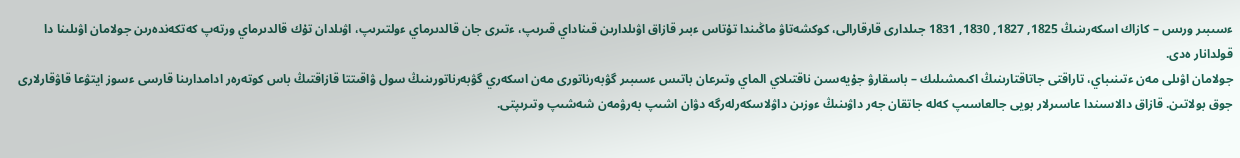ءسىبىر ورىس – كازاك اسكەرىنىڭ 1825, 1827, 1830, 1831 جىلدارى قارقارالى، كوكشەتاۋ ماڭىندا تۇتاس ءبىر قازاق اۋىلدارىن قىناداي قىرىپ، ءتىرى جان قالدىرماي ءولتىرىپ، اۋىلدان تۇك قالدىرماي ورتەپ كەتكەندەرىن جولامان اۋىلىنا دا قولدانار ەدى.
جولامان اۋىلى مەن ءتىنىباي، تاراقتى جاتاقتارىنىڭ اكىمشىلىك – باسقارۋ جۇيەسىن ناقتىلاي الماي وتىرعان باتىس ءسىبىر گۋبەرناتورى مەن اسكەري گۋبەرناتورىنىڭ سول ۋاقىتتا قازاقتىڭ باس كوتەرەر ادامدارىنا قارسى ءسوز ايتۋعا قاۋقارلارى جوق بولاتىن. قازاق دالاسىندا عاسىرلار بويى جالعاسىپ كەلە جاتقان جەر داۋىنىڭ ءوزىن داۋلاسكەرلەرگە دۋان اشىپ بەرۋمەن شەشىپ وتىرىپتى.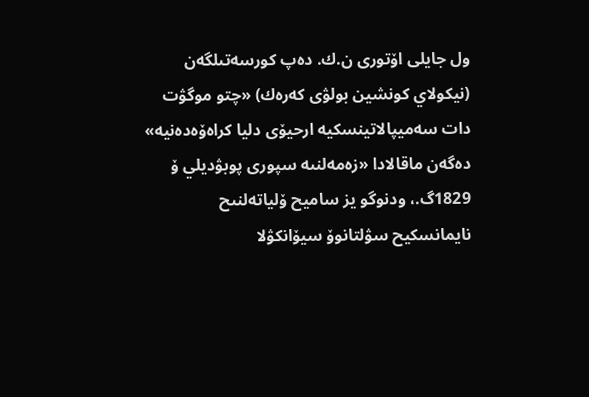ول جايلى اۆتورى ن.ك. دەپ كورسەتىلگەن (نيكولاي كونشين بولۋى كەرەك) «چتو موگۋت دات سەميپالاتينسكيە ارحيۆى دليا كراەۆەدەنيە» دەگەن ماقالادا «زەمەلنىە سپورى پوبۋديلي ۆ 1829گ.، ودنوگو يز ساميح ۆلياتەلنىح نايمانسكيح سۋلتانوۆ سيۆانكۋلا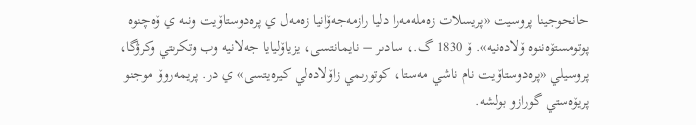حانحوجينا پروسيت «پريسلات زەملەمەرا دليا رازمەجەۆانيا زەمەل ي پرەدوستاۆيت ونىە ي ۆەچنوە پوتومستۆەننوە ۆلادەنيە». ۆ 1830 گ.، سادىر – نايمانتسى، يزياۆليايا جەلانيە وب وتكرىتي وكرۋگا، پروسيلي «پرەدوستاۆيت نام ناشي مەستا، كوتورىمي زاۆلادەلي كيرەيتسى» ي در. پريمەروۆ موجنو پريۆەستي گورازو بولشە.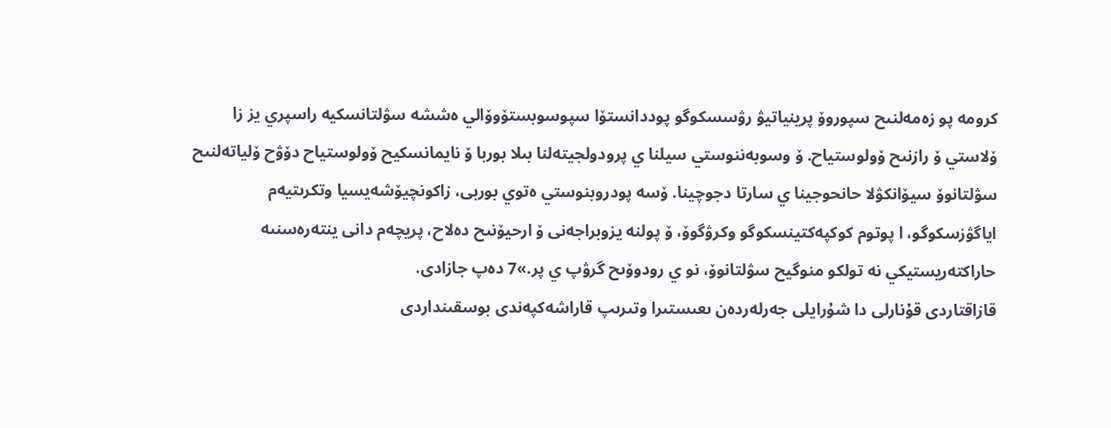كرومە پو زەمەلنىح سپوروۆ پرينياتيۋ رۋسسكوگو پوددانستۆا سپوسوبستۆوۆالي ەششە سۋلتانسكيە راسپري يز زا ۆلاستي ۆ رازنىح ۆولوستياح. ۆ وسوبەننوستي سيلنا ي پرودولجيتەلنا بىلا بوربا ۆ نايمانسكيح ۆولوستياح دۆۋح ۆلياتەلنىح سۋلتانوۆ سيۆانكۋلا حانحوجينا ي سارتا دجوچينا. ۆسە پودروبنوستي ەتوي بوربى، زاكونچيۆشەيسيا وتكرىتيەم اياگۋزسكوگو، ا پوتوم كوكپەكتينسكوگو وكرۋگوۆ، ۆ پولنە يزوبراجەنى ۆ ارحيۆنىح دەلاح، پريچەم دانى ينتەرەسنىە حاراكتەريستيكي نە تولكو منوگيح سۋلتانوۆ، نو ي رودوۆىح گرۋپ ي پر.»7 دەپ جازادى.
قازاقتاردى قۇنارلى دا شۇرايلى جەرلەردەن ىعىستىرا وتىرىپ قاراشەكپەندى بوسقىنداردى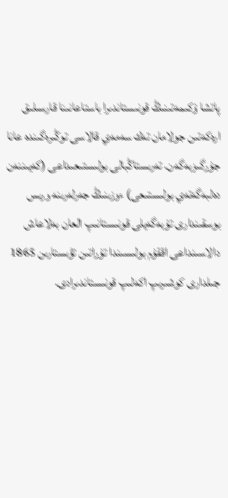پاتشا ۇكىمەتىنىڭ قونىستاندىرا باستاعانىنا قارسىلىق ارەكەتىن جولامان تەك سەمەي قالاسى توڭىرەگىندە عانا جۇرگىزبەگەن. تەرىستاڭبالى بولىستىعىداعى (كەيىننەن دەلبەگەتەي بولىستىعى) ءوزىنىڭ جەرلەرىنە ورىس بوسقىندارى تۇبەگەيلى قونىستانىپ العان بەلاعاش دالاسىنداعى اققۇم بولىسىندا تۇراتىن تۋىستارىن 1865 جىلدارى كوشىرىپ اكەلىپ قونىستاندىرادى.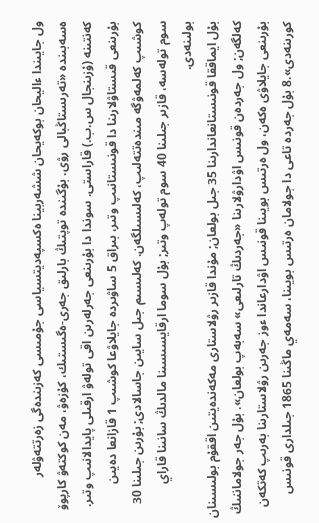ول جايىندا ءاليحان بوكەيحان ششەربينا ەكسپەديتسياسى جۇمىسى كەزىندەگى زەرتتەۋلەر ەسەبىندە «تەرىستاڭبالى رۋى. بۇگىندە توپتىڭ بارلىق جەرى-ەگىستىك، كۇزەۋ، مەن كوكتەۋ كارپوۆ كەنتىنە (ۇزىنجال س.ب.) قاراستى. سوندا دا بۇرىنعى جەرلەرىن اقى تولەۋ ارقىلى پايدالانىپ وتىر. بۇرىنعى قىستاۋلارىنا دا قونىستانىپ وتىر، بىراق 5 ساۋىردە جايلاۋعا كوشىپ 1 قازانعا دەيىن كوشىپ كەلمەۋگە مىندەتتەلىپ، كەلىسىلگەن. كەلىسىم جىل سايىن جاسالادى; بۇرىن جىلىنا 30 سوم تولەسە، قازىر جىلىنا 40 سوم تولەپ وتىر; بۇل سوما ارقايسىسىنا مالدىڭ سانىنا قاراي بولىنەدى.
بۇل ايماققا قونىستانعاندارىنا 35 جىل بولعان; مۇندا قازىر رۋلاستارى مەكەندەيتىن اققۇم بولىسىنان كەلگەن; ول جەردەن قونىس اۋدارۋلارىنا «جەردىڭ تارلىعى» سەبەپ بولعان». بۇل جەر جولاماننىڭ بۇرىنعى جايلاۋى ەكەن، ول ەرتىس بويىنا قونىس اۋدارعاندا ءوز جەرىن رۋلاستارىنا بەرىپ كەتكەن كورىنەدى».8 بۇل جەردە تاعى دا جولامان ەرتىس بويىنا، سەمەي ماڭىنا 1865 جىلدارى قونىس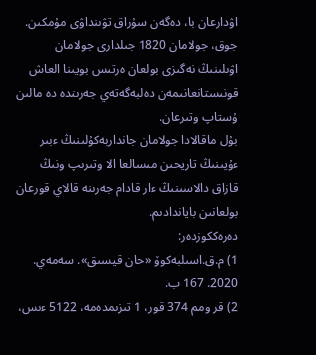اۋدارعان با، دەگەن سۇراق تۋىنداۋى مۇمكىن. جوق، جولامان 1820 جىلدارى جولامان اۋىلىنىڭ نەگىزى بولعان ەرتىس بويىنا العاش قونىستانعانىمەن دەلبەگەتەي جەرىندە دە مالىن ۇستاپ وتىرعان.
بۇل ماقالادا جولامان جانداربەكۇلىنىڭ ءبىر ءۇيىنىڭ تاريحىن مىسالعا الا وتىرىپ ونىڭ قازاق دالاسىنىڭ ءار قادام جەرىنە قالاي قورعان بولعانىن باياندادىم.
دەرەككوزدەر:
1) م.ق.اسىلبەكوۆ «حان قيسىق». سەمەي. 2020. 167 ب.
2) قر ومم 374 قور، 1 تىزىمدەمە، 5122 ءىس،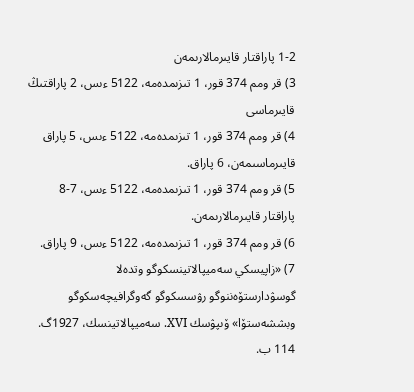1-2 پاراقتار قايىرمالارىمەن
3) قر ومم 374 قور، 1 تىزىمدەمە، 5122 ءىس، 2 پاراقتىڭ قايىرماسى
4) قر ومم 374 قور، 1 تىزىمدەمە، 5122 ءىس، 5 پاراق قايىرماسىمەن، 6 پاراق.
5) قر ومم 374 قور، 1 تىزىمدەمە، 5122 ءىس، 7-8 پاراقتار قايىرمالارىمەن.
6) قر ومم 374 قور، 1 تىزىمدەمە، 5122 ءىس، 9 پاراق.
7) «زاپيسكي سەميپالاتينسكوگو وتدەلا گوسۋدارستۆەننوگو رۋسسكوگو گەوگرافيچەسكوگو وبششەستۆا» ۆىپۋسك XVI. سەميپالاتينسك، 1927گ. 114 ب.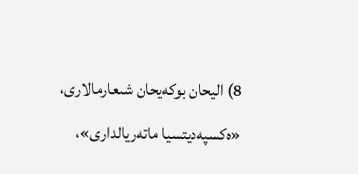8) اليحان بوكەيحان شىعارمالارى، «ەكسپەديتسيا ماتەريالدارى»،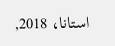استانا، 2018,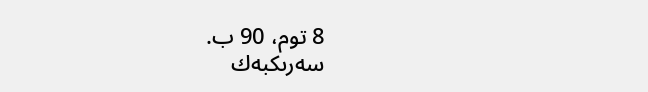8 توم، 90 ب.
سەرىكبەك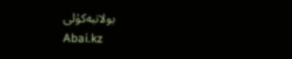بولاتبەكۇلى
Abai.kz